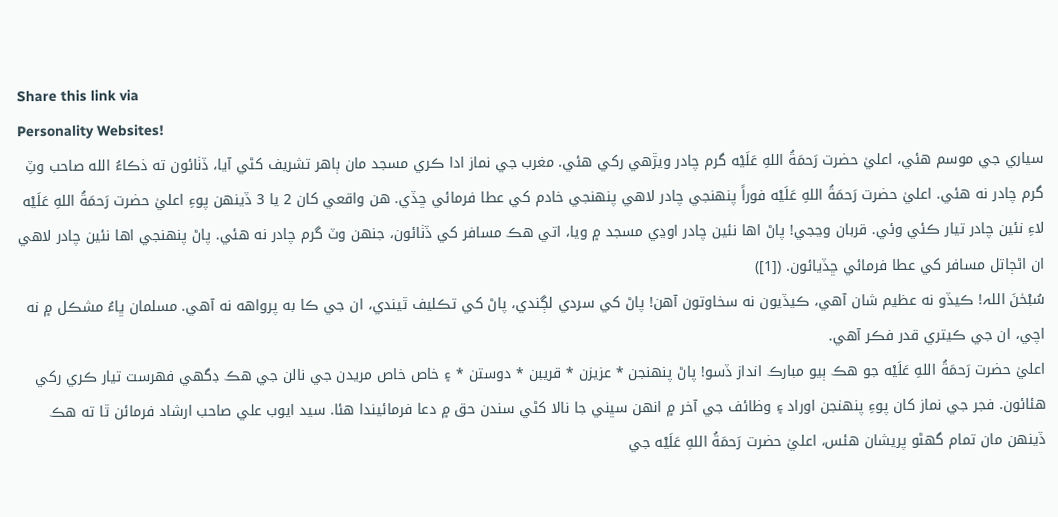Share this link via
Personality Websites!
سياري جي موسم هئي، اعليٰ حضرت رَحمَةُ اللهِ عَلَيْه گرم چادر ويڙهي رکي هئي. مغرب جي نماز ادا ڪري مسجد مان ٻاهر تشريف کڻي آيا، ڏٺائون ته ذڪاءُ الله صاحب وٽِ گرم چادر نه هئي. اعليٰ حضرت رَحمَةُ اللهِ عَلَيْه فوراً پنهنجي چادر لاهي پنهنجي خادم کي عطا فرمائي ڇڏي. هن واقعي کان 2 يا 3 ڏينهن پوءِ اعليٰ حضرت رَحمَةُ اللهِ عَلَيْه لاءِ نئين چادر تيار ڪئي وئي. قربان وڃجي! پاڻ اها نئين چادر اوڍي مسجد ۾ ويا، اتي هڪ مسافر کي ڏٺائون، جنهن وٽ گرم چادر نه هئي. پاڻ پنهنجي اها نئين چادر لاهي ان اڻڄاتل مسافر کي عطا فرمائي ڇڏيائون. ([1])
سُبْحٰنَ اللہ! ڪيڏو نه عظيم شان آهي، ڪيڏيون نه سخاوتون آهن! پاڻ کي سردي لڳندي، پاڻ کي تڪليف ٿيندي، ان جي ڪا به پرواهه نه آهي. مسلمان ڀاءُ مشڪل ۾ نه اچي، ان جي ڪيتري قدر فڪر آهي.
اعليٰ حضرت رَحمَةُ اللهِ عَلَيْه جو هڪ ٻيو مبارڪ انداز ڏسو! پاڻ پنهنجن * عزيزن * قريبن * دوستن * ۽ خاص خاص مريدن جي نالن جي هڪ ڊگهي فهرست تيار ڪري رکي هئائون. فجر جي نماز کان پوءِ پنهنجن اوراد ۽ وظائف جي آخر ۾ انهن سڀني جا نالا کڻي سندن حق ۾ دعا فرمائيندا هئا. سيد ايوب علي صاحب ارشاد فرمائن ٿا ته هڪ ڏينهن مان تمام گهڻو پريشان هئس، اعليٰ حضرت رَحمَةُ اللهِ عَلَيْه جي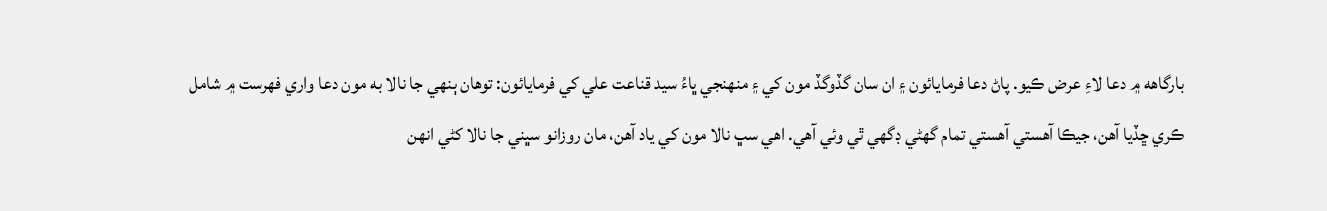بارگاهه ۾ دعا لاءِ عرض ڪيو. پاڻ دعا فرمايائون ۽ ان سان گڏوگڏ مون کي ۽ منهنجي ڀاءُ سيد قناعت علي کي فرمايائون: توهان ٻنهي جا نالا به مون دعا واري فهرست ۾ شامل ڪري ڇڏيا آهن، جيڪا آهستي آهستي تمام گهڻي ڊگهي ٿي وئي آهي. اهي سڀ نالا مون کي ياد آهن، مان روزانو سڀني جا نالا کڻي انهن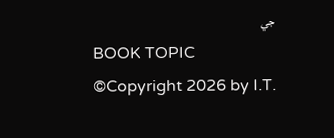جي
BOOK TOPIC
©Copyright 2026 by I.T.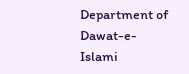Department of Dawat-e-Islami